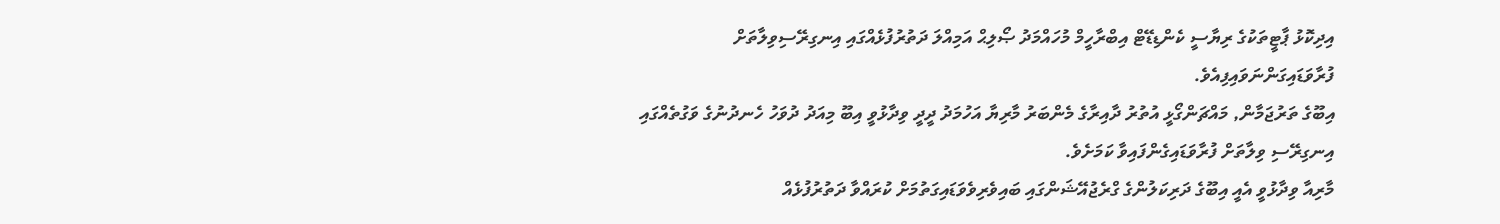އިދިކޮޅު ޕާޓީތަކުގެ ރިޔާސީ ކެންޑިޑޭޓް އިބްރާހީމް މުހައްމަދު ޞޯލިޙް އަމިއްލަ ދަތުރުފުޅެއްގައި އިނގިރޭސިވިލާތަށް ފުރާވަޑައިގަންނަވައިފިއެވެ.
އިބޫގެ ތަރުޖަމާން, މައްޗަންގޯޅީ އުތުރު ދާއިރާގެ މެންބަރު މާރިޔާ އަހުމަދު ދީދީ ވިދާޅުވީ އިބޫ މިއަދު ދުވަހު ހެނދުނުގެ ވަގުތެއްގައި އިނގިރޭސި ވިލާތަށް ފުރާވަޑައިގެންފައިވާ ކަމަށެވެ.
މާރިއާ ވިދާޅުވީ އެއީ އިބޫގެ ދަރިކަލުންގެ ގްރެޖުއޭޝަންގައި ބައިވެރިވެވަޑައިގަތުމަށް ކުރައްވާ ދަތުރުފުޅެއް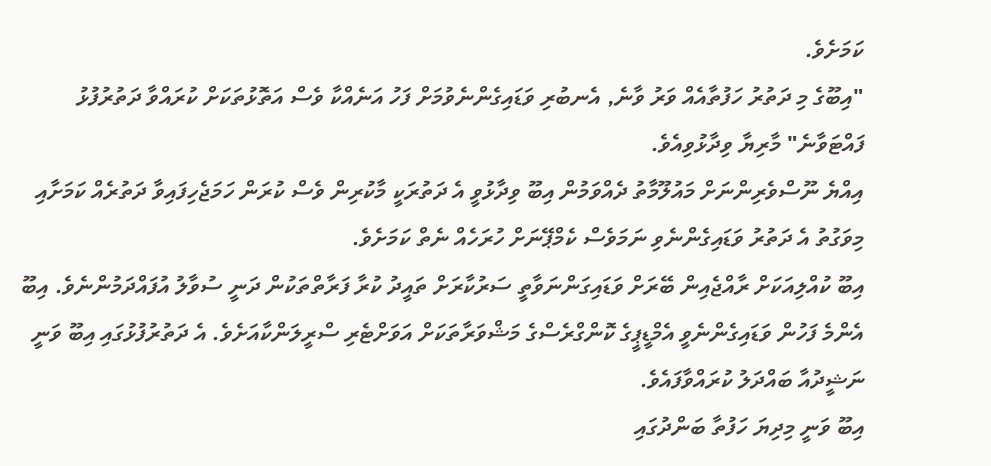ކަމަށެވެ.
"އިބޫގެ މި ދަތުރު ހަފުތާއެއް ވަރު ވާނެ, އެނބުރި ވަޑައިގެންނެވުމަށް ފަހު އަނެއްކާ ވެސް އަތޮޅުތަކަށް ކުރައްވާ ދަތުރުފުޅު ފައްޓަވާނެ" މާރިޔާ ވިދާޅުވިއެވެ.
އިއްޔެ ނޫސްވެރިންނަށް މައުލޫމާތު ދެއްވަމުން އިބޫ ވިދާޅުވީ އެ ދަތުރަކީ މާކުރިން ވެސް ކުރަން ހަމަޖެހިފައިވާ ދަތުރެއް ކަމަށާއި މިވަގުތު އެ ދަތުރު ވަޑައިގެންނެވި ނަމަވެސް ކެމްޕޭނަށް ހުރަހެއް ނެތް ކަމަށެވެ.
އިބޫ ކުއްލިއަކަށް ރާއްޖެއިން ބޭރަށް ވަޑައިގަންނަވާތީ ސަރުކާރަށް ތައީދު ކުރާ ފަރާތްތަކުން ދަނީ ސުވާލު އުފައްދަމުންނެވެ. އިބޫ އެންމެ ފަހުން ވަޑައިގެންނެވީ އެމްޑީޕީގެ ކޮންގްރެސްގެ މަޝްވަރާތަކަށް އަވަށްޓެރި ސްރީލަންކާއަށެވެ. އެ ދަތުރުފުޅުގައި އިބޫ ވަނީ ނަޝީދުއާ ބައްދަލު ކުރައްވާފައެވެ.
އިބޫ ވަނީ މިދިޔަ ހަފުތާ ބަންދުގައި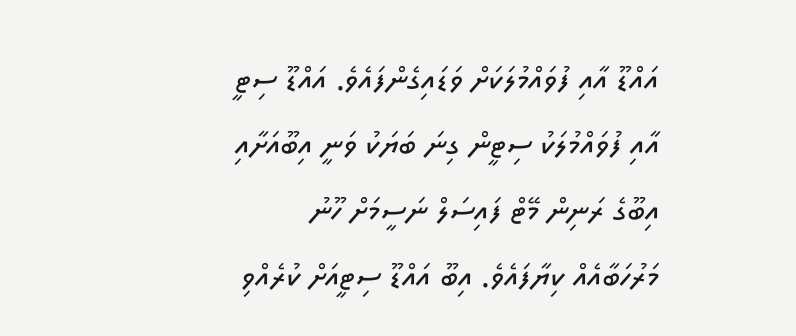އައްޑޫ އާއި ފުވައްމުލަކަށް ވަޑައިގެންފައެވެ. އައްޑޫ ސިޓީ އާއި ފުވައްމުލަކު ސިޓީން ގިނަ ބަޔަކު ވަނީ އިބޫއަށާއި އިބޫގެ ރަނިން މޭޓް ފައިސަލް ނަސީމަށް ހޫނު މަރުހަބާއެއް ކިޔާފައެވެ. އިބޫ އައްޑޫ ސިޓީއަށް ކުރެއްވި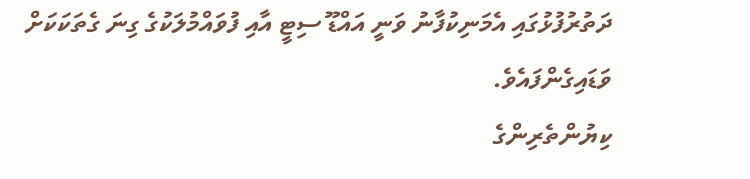ދަތުރުފުޅުގައި އެމަނިކުފާނު ވަނީ އައްޑޫ ސިޓީ އާއި ފުވައްމުލަކުގެ ގިނަ ގެތަކަކަށް ވަޑައިގެންފައެވެ.
ކިޔުންތެރިންގެ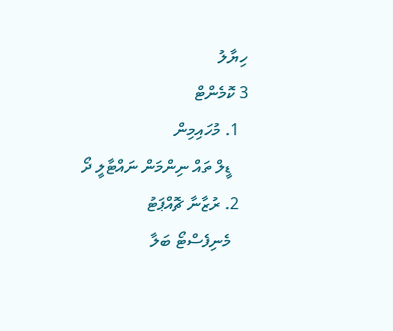ހިޔާލު
3 ކޮމެންޓް
  1. މުހައިމިން
    ޑީލް ތައް ނިންމަން ނައްޓާލީ ދޯ
  2. ރުޒާނާ ޗޮއްޕަޓު
    މެނިފެސްޓޯ ބަލާ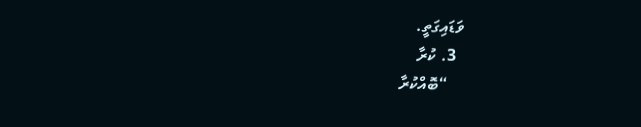ވަޑައިގަތީ.
  3. ކުރާ
    “ބޮއްކުރާ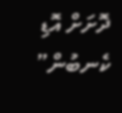ދޮށަށް އޮޑި ކެނބުން”